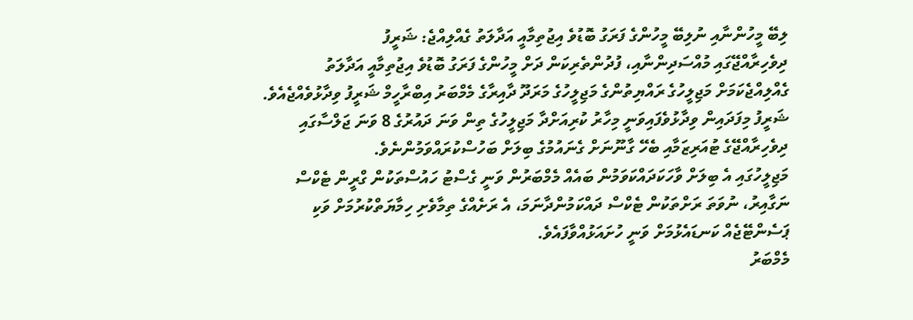ލިބޭ މީހުންނާއި ނުލިބޭ މީހުންގެ ފަރަގު ބޮޑުވެ އިޖުތިމާއީ އަދާލަތު ގެއްލިއްޖެ: ޝަރީފު
ދިވެހިރާއްޖޭގައި މުއްސަދިންނާއި، ފުދުންތެރިކަން ދަށް މީހުންގެ ފަރަގު ބޮޑުވެ އިޖުތިމާއީ އަދާލަތު ގެއްލިއްޖެކަމަށް މަޖިލީހުގެ ރައްޔިތުންގެ މަޖިލީހުގެ މަރަދޫ ދާއިރާގެ މެމްބަރު އިބްރާހީމް ޝަރީފު ވިދާޅުވެއްޖެއެވެ.
ޝަރީފު މިފަދައިން ވިދާޅުވެފައިވަނީ މިހާރު ކުރިއަށްދާ މަޖިލީހުގެ ތިން ވަނަ ދައުރުގެ 8 ވަނަ ޖަލްސާގައި ދިވެހިރާއްޖޭގެ ޓުއަރިޒަމާއި ބެހޭ ގާނޫނަށް ގެނައުމުގެ ބިލަށް ބަހުސްކުރައްވަމުންނެވެ.
މަޖިލީހުގައި އެ ބިލަށް ވާހަކަދައްކަވަމުން ބައެއް މެމްބަރުން ވަނީ ގެސްޓު ހައުސްތަކުން ގްރީން ޓެކްސް ނަގާއިރު، ނުވަތަ ރަށްތަކުން ޓެކްސް ދައްކަމުންދާނަމަ، އެ ރަށެއްގެ ތިމާވެށި ހިމާޔަތްކުރުމަށް ވަކި ޕަސެންޓޭޖެއް ކަނޑައެޅުމަށް ވަނީ ހުށައަޅުއްވާފައެވެ.
މެމްބަރު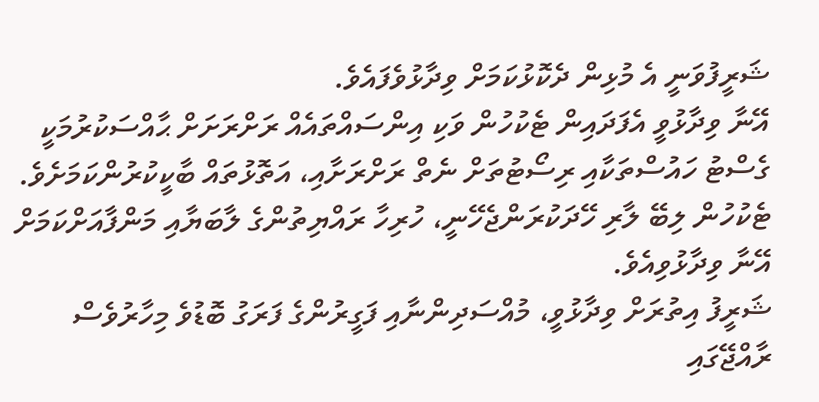ޝަރީފުވަނީ އެ މުޅިން ދެކޮޅުކަމަށް ވިދާޅުވެފައެވެ.
އޭނާ ވިދާޅުވީ އެފަދައިން ޓެކުހުން ވަކި އިންސައްތައެއް ރަށްރަށަށް ޙާއްސަކުރުމަކީ ގެސްޓު ހައުސްތަކާއި ރިސޯޓުތަށް ނެތް ރަށްރަށާއި، އަތޮޅުތައް ބާކީކުރުންކަމަށެވެ.
ޓެކުހުން ލިބޭ ލާރި ހޭދަކުރަންޖެހޭނީ، ހުރިހާ ރައްޔިތުންގެ ލާބަޔާއި މަންފާއަށްކަމަށް އޭނާ ވިދާޅުވިއެވެ.
ޝަރީފު އިތުރަށް ވިދާޅުވީ، މުއްސަދިންނާއި ފަގީރުންގެ ފަރަގު ބޮޑުވެ މިހާރުވެސް ރާއްޖޭގައި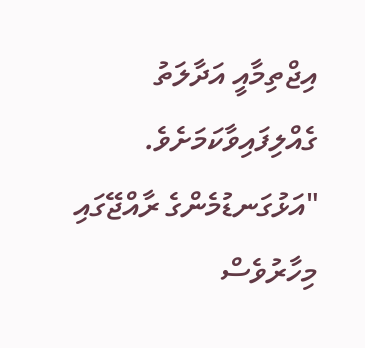އިޖްތިމާއީ އަދާލަތު ގެއްލިފައިވާކަމަށެވެ.
"އަޅުގަނޑުމެންގެ ރާއްޖޭގައި މިހާރުވެސް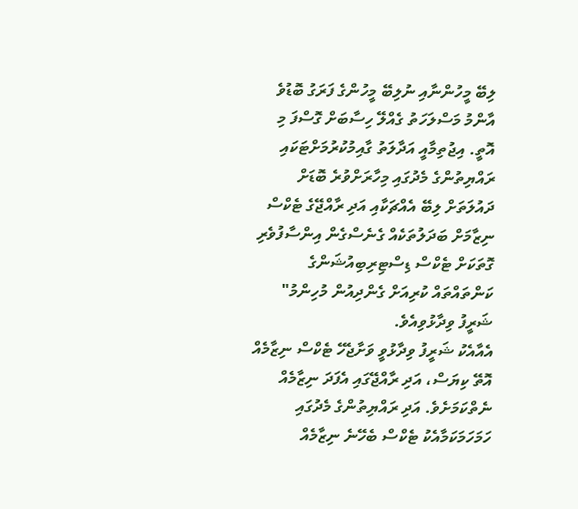ލިބޭ މީހުންނާއި ނުލިބޭ މީހުންގެ ފަރަގު ބޮޑުވެ އާންމު މަސްލަހަތު ގެއްލޭ ހިސާބަށް ގޮސްފަ މި އޮތީ. އިޖުތިމާއީ އަދާލަތު ގާއިމުކުރުމަށްޓަކައި ރައްޔިތުންގެ މެދުގައި މިހާރަށްވުރެ ބޮޑަށް ދައުލަތަށް ލިބޭ އެއްޗަކާއި އަދި ރާއްޖޭގެ ޓެކްސް ނިޒާމަށް ބަދަލުތަކެއް ގެނެސްގެން އިންސާފުވެރި ގޮތަކަށް ޓެކްސް ޑިސްޓިރިބިއުޝަންގެ ކަންތައްތައް ކުރިއަށް ގެންދިއުން މުހިންމު" ޝަރީފު ވިދާޅުވިއެވެ.
އެއާއެކު ޝަރީފު ވިދާޅުވީ ވަށާޖެހޭ ޓެކްސް ނިޒާމެއް އޮތޭ ކިޔަސް، އަދި ރާއްޖޭގައި އެފަދަ ނިޒާމެއް ނެތްކަމަށެވެ. އަދި ރައްޔިތުންގެ މެދުގައި ހަމަހަމަކަމާއެކު ޓެކްސް ބެހޭނެ ނިޒާމެއް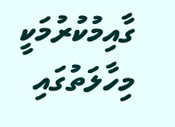ގާއިމުކުރުމަކީ މިހާލަތުގައި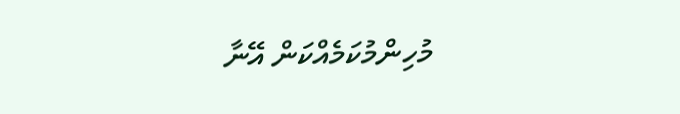މުހިންމުކަމެއްކަން އޭނާ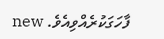ފާހަގަކުރެއްވިއެވެ. new